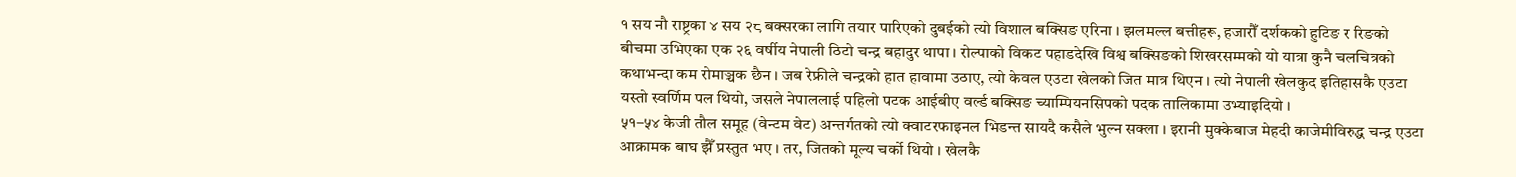१ सय नौ राष्ट्रका ४ सय २८ बक्सरका लागि तयार पारिएको दुबईको त्यो विशाल बक्सिङ एरिना । झलमल्ल बत्तीहरू, हजारौँ दर्शकको हुटिङ र रिङको बीचमा उभिएका एक २६ वर्षीय नेपाली ठिटो चन्द्र बहादुर थापा । रोल्पाको विकट पहाडदेखि विश्व बक्सिङको शिखरसम्मको यो यात्रा कुनै चलचित्रको कथाभन्दा कम रोमाञ्चक छैन । जब रेफ्रीले चन्द्रको हात हावामा उठाए, त्यो केवल एउटा खेलको जित मात्र थिएन । त्यो नेपाली खेलकुद इतिहासकै एउटा यस्तो स्वर्णिम पल थियो, जसले नेपाललाई पहिलो पटक आईबीए वर्ल्ड बक्सिङ च्याम्पियनसिपको पदक तालिकामा उभ्याइदियो ।
५१–५४ केजी तौल समूह (वेन्टम वेट) अन्तर्गतको त्यो क्वाटरफाइनल भिडन्त सायदै कसैले भुल्न सक्ला । इरानी मुक्केबाज मेहदी काजेमीविरुद्ध चन्द्र एउटा आक्रामक बाघ झैँ प्रस्तुत भए । तर, जितको मूल्य चर्को थियो । खेलकै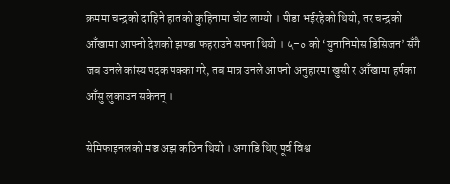क्रममा चन्द्रको दाहिने हातको कुहिनामा चोट लाग्यो । पीडा भईरहेको थियो, तर चन्द्रको आँखामा आफ्नो देशको झण्डा फहराउने सपना थियो । ५–० को ‘युनानिमोस डिसिजन’ सँगै जब उनले कांस्य पदक पक्का गरे, तब मात्र उनले आफ्नो अनुहारमा खुसी र आँखामा हर्षका आँसु लुकाउन सकेनन् ।

सेमिफाइनलको मञ्च अझ कठिन थियो । अगाडि थिए पूर्व विश्व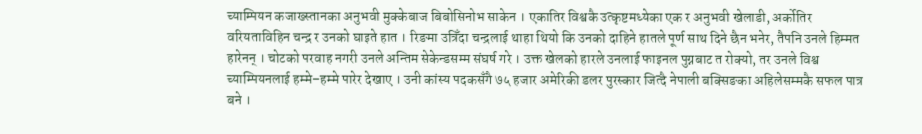च्याम्पियन कजाख्स्तानका अनुभवी मुक्केबाज बिबोसिनोभ साकेन । एकातिर विश्वकै उत्कृष्टमध्येका एक र अनुभवी खेलाडी, अर्कोतिर वरियताविहिन चन्द्र र उनको घाइते हात । रिङमा उत्रिँदा चन्द्रलाई थाहा थियो कि उनको दाहिने हातले पूर्ण साथ दिने छैन भनेर, तैपनि उनले हिम्मत हारेनन् । चोटको परवाह नगरी उनले अन्तिम सेकेन्डसम्म संघर्ष गरे । उक्त खेलको हारले उनलाई फाइनल पुग्नबाट त रोक्यो, तर उनले विश्व च्याम्पियनलाई हम्मे–हम्मे पारेर देखाए । उनी कांस्य पदकसँगै ७५ हजार अमेरिकी डलर पुरस्कार जित्दै नेपाली बक्सिङका अहिलेसम्मकै सफल पात्र बने ।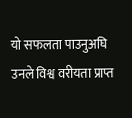यो सफलता पाउनुअघि उनले विश्व वरीयता प्राप्त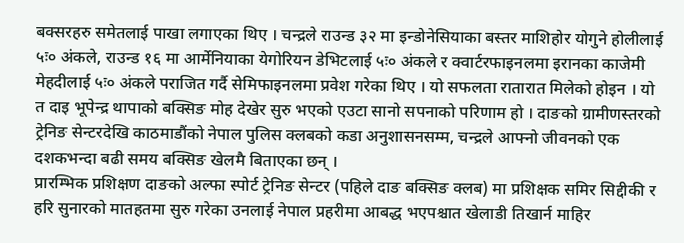बक्सरहरु समेतलाई पाखा लगाएका थिए । चन्द्रले राउन्ड ३२ मा इन्डोनेसियाका बस्तर माशिहोर योगुने होलीलाई ५ः० अंकले, राउन्ड १६ मा आर्मेनियाका येगोरियन डेभिटलाई ५ः० अंकले र क्वार्टरफाइनलमा इरानका काजेमी मेहदीलाई ५ः० अंकले पराजित गर्दै सेमिफाइनलमा प्रवेश गरेका थिए । यो सफलता रातारात मिलेको होइन । यो त दाइ भूपेन्द्र थापाको बक्सिङ मोह देखेर सुरु भएको एउटा सानो सपनाको परिणाम हो । दाङको ग्रामीणस्तरको ट्रेनिङ सेन्टरदेखि काठमाडौंको नेपाल पुलिस क्लबको कडा अनुशासनसम्म, चन्द्रले आफ्नो जीवनको एक दशकभन्दा बढी समय बक्सिङ खेलमै बिताएका छन् ।
प्रारम्भिक प्रशिक्षण दाङको अल्फा स्पोर्ट ट्रेनिङ सेन्टर (पहिले दाङ बक्सिङ क्लब) मा प्रशिक्षक समिर सिद्दीकी र हरि सुनारको मातहतमा सुरु गरेका उनलाई नेपाल प्रहरीमा आबद्ध भएपश्चात खेलाडी तिखार्न माहिर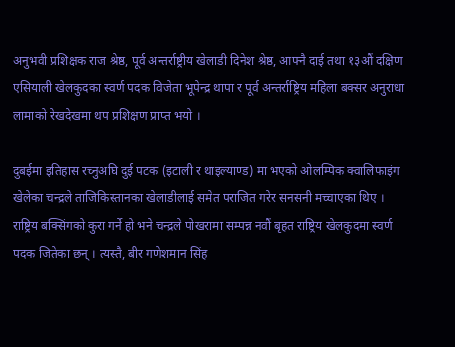अनुभवी प्रशिक्षक राज श्रेष्ठ, पूर्व अन्तर्राष्ट्रीय खेलाडी दिनेश श्रेष्ठ, आफ्नै दाई तथा १३औं दक्षिण एसियाली खेलकुदका स्वर्ण पदक विजेता भूपेन्द्र थापा र पूर्व अन्तर्राष्ट्रिय महिला बक्सर अनुराधा लामाको रेखदेखमा थप प्रशिक्षण प्राप्त भयो ।

दुबईमा इतिहास रच्नुअघि दुई पटक (इटाली र थाइल्याण्ड) मा भएको ओलम्पिक क्वालिफाइंग खेलेका चन्द्रले ताजिकिस्तानका खेलाडीलाई समेत पराजित गरेर सनसनी मच्चाएका थिए । राष्ट्रिय बक्सिंगको कुरा गर्ने हो भने चन्द्रले पोखरामा सम्पन्न नवौं बृहत राष्ट्रिय खेलकुदमा स्वर्ण पदक जितेका छन् । त्यस्तै, बीर गणेशमान सिंह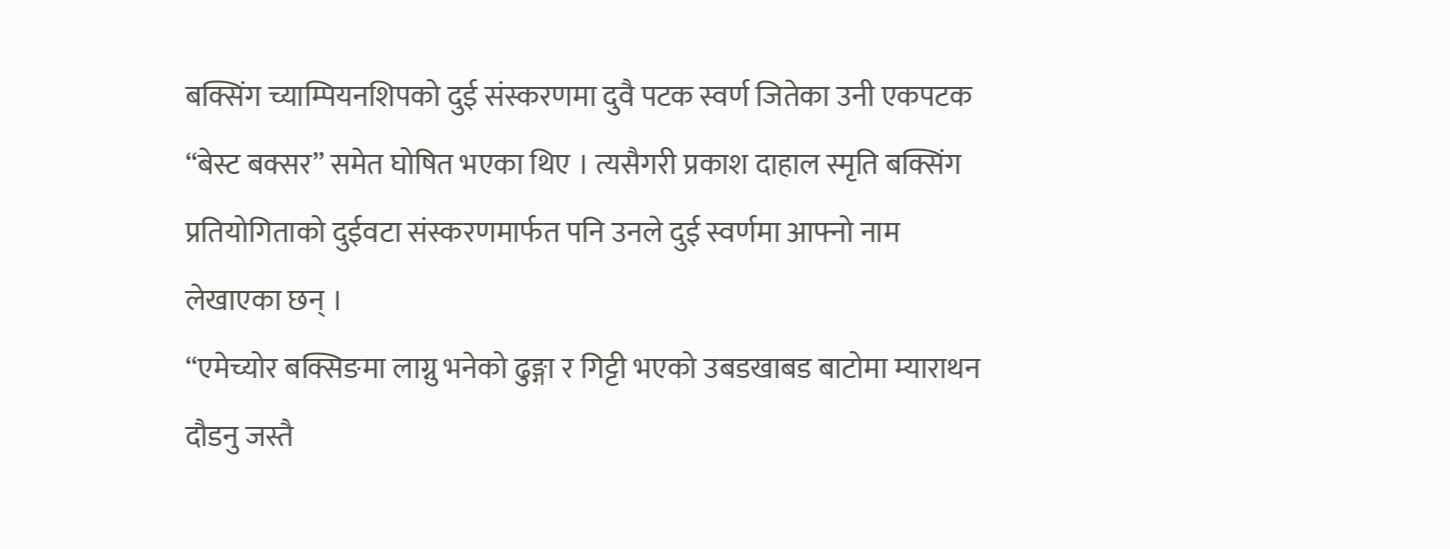बक्सिंग च्याम्पियनशिपको दुई संस्करणमा दुवै पटक स्वर्ण जितेका उनी एकपटक “बेस्ट बक्सर” समेत घोषित भएका थिए । त्यसैगरी प्रकाश दाहाल स्मृति बक्सिंग प्रतियोगिताको दुईवटा संस्करणमार्फत पनि उनले दुई स्वर्णमा आफ्नो नाम लेखाएका छन् ।
“एमेच्योर बक्सिङमा लाग्नु भनेको ढुङ्गा र गिट्टी भएको उबडखाबड बाटोमा म्याराथन दौडनु जस्तै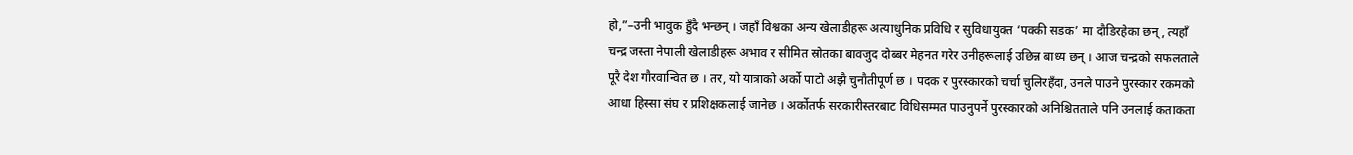हो,”–उनी भावुक हुँदै भन्छन् । जहाँ विश्वका अन्य खेलाडीहरू अत्याधुनिक प्रविधि र सुविधायुक्त ‘पक्की सडक’ मा दौडिरहेका छन्, त्यहाँ चन्द्र जस्ता नेपाली खेलाडीहरू अभाव र सीमित स्रोतका बावजुद दोब्बर मेहनत गरेर उनीहरूलाई उछिन्न बाध्य छन् । आज चन्द्रको सफलताले पूरै देश गौरवान्वित छ । तर, यो यात्राको अर्को पाटो अझै चुनौतीपूर्ण छ । पदक र पुरस्कारको चर्चा चुलिरहँदा, उनले पाउने पुरस्कार रकमको आधा हिस्सा संघ र प्रशिक्षकलाई जानेछ । अर्कोतर्फ सरकारीस्तरबाट विधिसम्मत पाउनुपर्ने पुरस्कारको अनिश्चितताले पनि उनलाई कताकता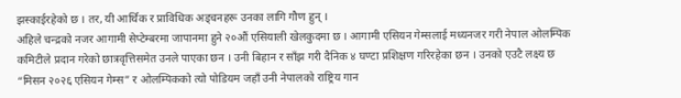झस्काईरहेको छ । तर, यी आर्थिक र प्राविधिक अड्चनहरू उनका लागि गौण हुन् ।
अहिले चन्द्रको नजर आगामी सेप्टेम्बरमा जापानमा हुने २०औं एसियाली खेलकुदमा छ । आगामी एसियन गेम्सलाई मध्यनजर गरी नेपाल ओलम्पिक कमिटीले प्रदान गरेको छात्रवृत्तिसमेत उनले पाएका छन । उनी बिहान र साँझ गरी दैनिक ४ घण्टा प्रशिक्षण गरिरहेका छन । उनको एउटै लक्ष्य छ “मिसन २०२६ एसियन गेम्स” र ओलम्पिकको त्यो पोडियम जहाँ उनी नेपालको राष्ट्रिय गान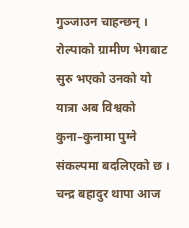गुञ्जाउन चाहन्छन् । रोल्पाको ग्रामीण भेगबाट सुरु भएको उनको यो यात्रा अब विश्वको कुना–कुनामा पुग्ने संकल्पमा बदलिएको छ । चन्द्र बहादुर थापा आज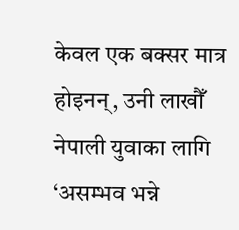केवल एक बक्सर मात्र होइनन्, उनी लाखौँ नेपाली युवाका लागि ‘असम्भव भन्ने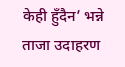केही हुँदैन’ भन्ने ताजा उदाहरण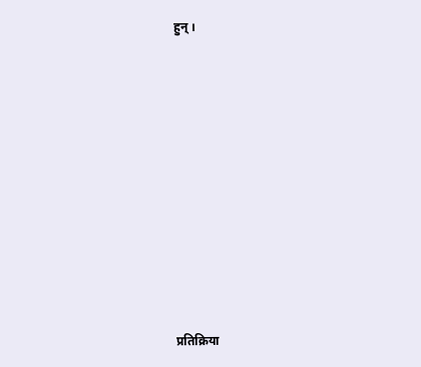हुन् ।











प्रतिक्रिया